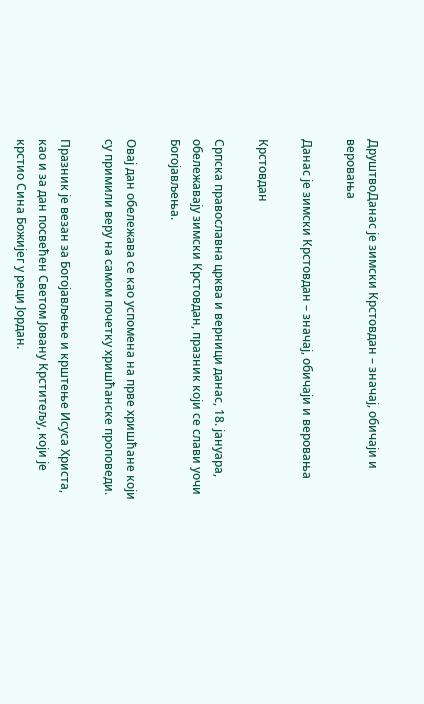ДруштвоДанас је зимски Крстовдан – значај, обичаји и веровања

Данас је зимски Крстовдан – значај, обичаји и веровања

Крстовдан

Српска православна црква и верници данас, 18. јануара, обележавају зимски Крстовдан, празник који се слави уочи Богојављења.

Овај дан обележава се као успомена на прве хришћане који су примили веру на самом почетку хришћанске проповеди.

Празник је везан за Богојављење и крштење Исуса Христа, као и за дан посвећен Светом Јовану Крститељу, који је крстио Сина Божијег у реци Јордан.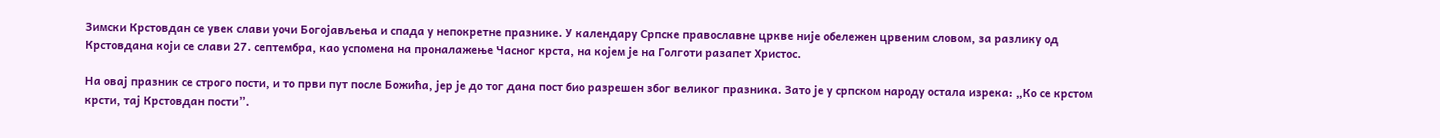Зимски Крстовдан се увек слави уочи Богојављења и спада у непокретне празнике. У календару Српске православне цркве није обележен црвеним словом, за разлику од Крстовдана који се слави 27. септембра, као успомена на проналажење Часног крста, на којем је на Голготи разапет Христос.

На овај празник се строго пости, и то први пут после Божића, јер је до тог дана пост био разрешен због великог празника. Зато је у српском народу остала изрека: „Ко се крстом крсти, тај Крстовдан пости”.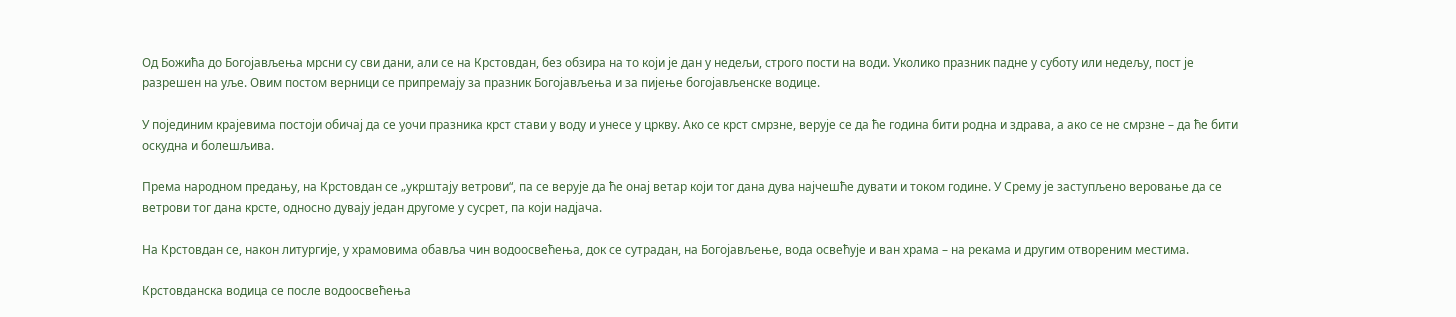Од Божића до Богојављења мрсни су сви дани, али се на Крстовдан, без обзира на то који је дан у недељи, строго пости на води. Уколико празник падне у суботу или недељу, пост је разрешен на уље. Овим постом верници се припремају за празник Богојављења и за пијење богојављенске водице.

У појединим крајевима постоји обичај да се уочи празника крст стави у воду и унесе у цркву. Ако се крст смрзне, верује се да ће година бити родна и здрава, а ако се не смрзне – да ће бити оскудна и болешљива.

Према народном предању, на Крстовдан се „укрштају ветрови“, па се верује да ће онај ветар који тог дана дува најчешће дувати и током године. У Срему је заступљено веровање да се ветрови тог дана крсте, односно дувају један другоме у сусрет, па који надјача.

На Крстовдан се, након литургије, у храмовима обавља чин водоосвећења, док се сутрадан, на Богојављење, вода освећује и ван храма – на рекама и другим отвореним местима.

Крстовданска водица се после водоосвећења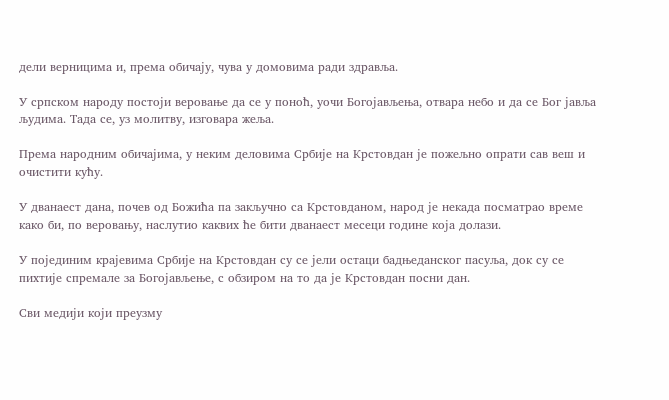дели верницима и, према обичају, чува у домовима ради здравља.

У српском народу постоји веровање да се у поноћ, уочи Богојављења, отвара небо и да се Бог јавља људима. Тада се, уз молитву, изговара жеља.

Према народним обичајима, у неким деловима Србије на Крстовдан је пожељно опрати сав веш и очистити кућу.

У дванаест дана, почев од Божића па закључно са Крстовданом, народ је некада посматрао време како би, по веровању, наслутио каквих ће бити дванаест месеци године која долази.

У појединим крајевима Србије на Крстовдан су се јели остаци бадњеданског пасуља, док су се пихтије спремале за Богојављење, с обзиром на то да је Крстовдан посни дан.

Сви медији који преузму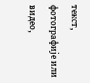текст, фотографије или видео,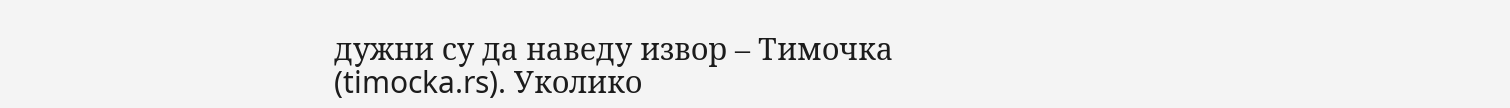дужни су да наведу извор – Тимочка (timocka.rs). Уколико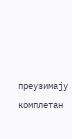преузимају комплетан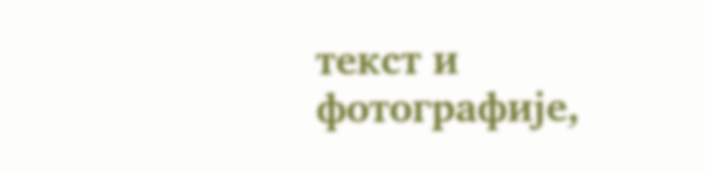текст и фотографије,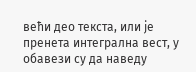већи део текста, или је пренета интегрална вест, у обавези су да наведу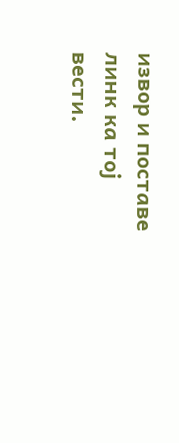извор и поставе линк ка тој вести.